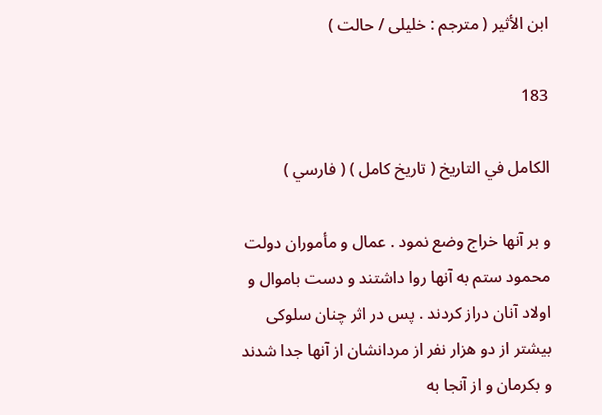ابن الأثير ( مترجم : خليلى / حالت )

183

الكامل في التاريخ ( تاريخ كامل ) ( فارسي )

و بر آنها خراج وضع نمود . عمال و مأموران دولت محمود ستم به آنها روا داشتند و دست باموال و اولاد آنان دراز كردند . پس در اثر چنان سلوكى بيشتر از دو هزار نفر از مردانشان از آنها جدا شدند و بكرمان و از آنجا به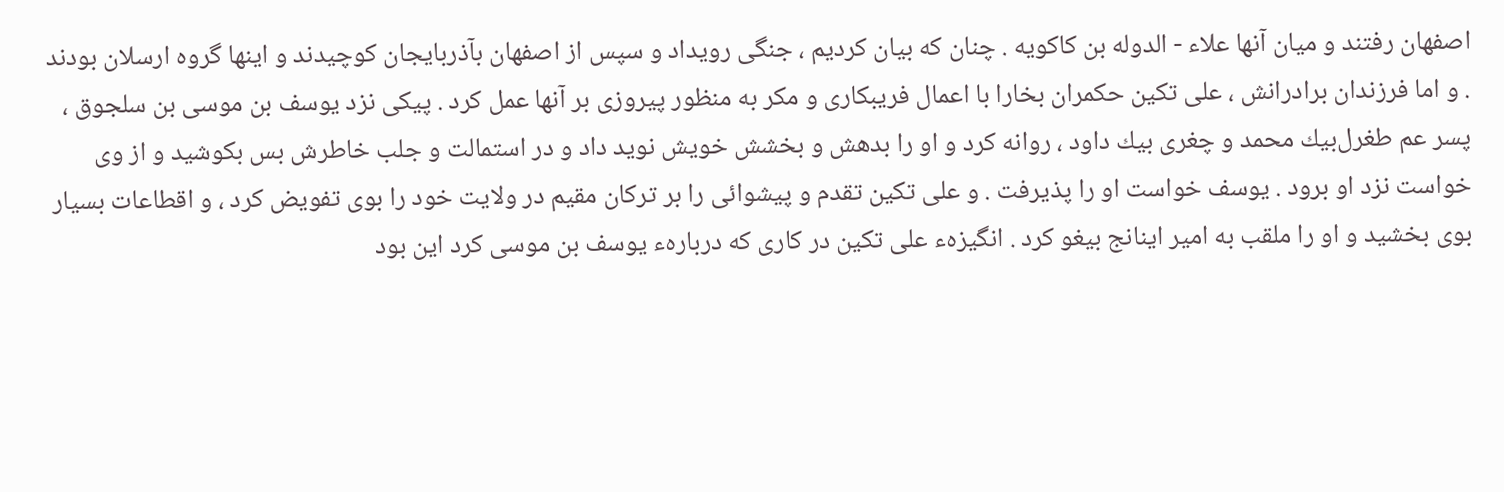اصفهان رفتند و ميان آنها علاء - الدوله بن كاكويه . چنان كه بيان كرديم ، جنگى رويداد و سپس از اصفهان بآذربايجان كوچيدند و اينها گروه ارسلان بودند . و اما فرزندان برادرانش ، على تكين حكمران بخارا با اعمال فريبكارى و مكر به منظور پيروزى بر آنها عمل كرد . پيكى نزد يوسف بن موسى بن سلجوق ، پسر عم طغرل‌بيك محمد و چغرى بيك داود ، روانه كرد و او را بدهش و بخشش خويش نويد داد و در استمالت و جلب خاطرش بس بكوشيد و از وى خواست نزد او برود . يوسف خواست او را پذيرفت . و على تكين تقدم و پيشوائى را بر تركان مقيم در ولايت خود را بوى تفويض كرد ، و اقطاعات بسيار بوى بخشيد و او را ملقب به امير اينانج بيغو كرد . انگيزهء على تكين در كارى كه دربارهء يوسف بن موسى كرد اين بود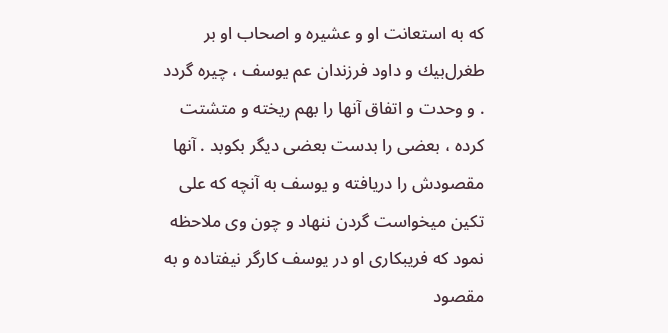كه به استعانت او و عشيره و اصحاب او بر طغرل‌بيك و داود فرزندان عم يوسف ، چيره گردد . و وحدت و اتفاق آنها را بهم ريخته و متشتت كرده ، بعضى را بدست بعضى ديگر بكوبد . آنها مقصودش را دريافته و يوسف به آنچه كه على تكين ميخواست گردن ننهاد و چون وى ملاحظه نمود كه فريبكارى او در يوسف كارگر نيفتاده و به مقصود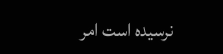نرسيده است امر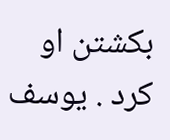بكشتن او كرد . يوسف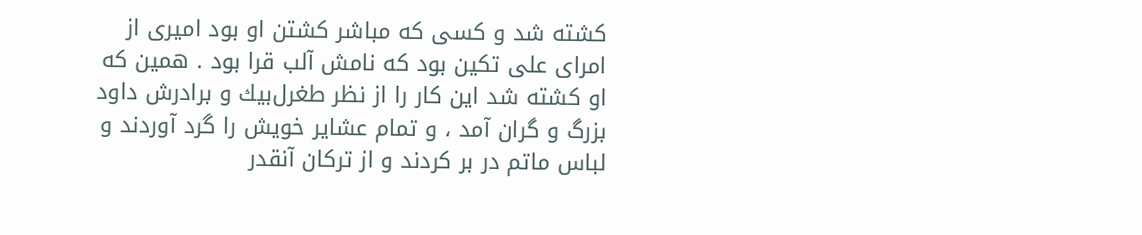كشته شد و كسى كه مباشر كشتن او بود اميرى از امراى على تكين بود كه نامش آلب قرا بود . همين كه او كشته شد اين كار را از نظر طغرل‌بيك و برادرش داود بزرگ و گران آمد ، و تمام عشاير خويش را گرد آوردند و لباس ماتم در بر كردند و از تركان آنقدر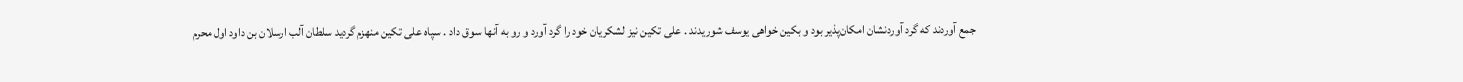جمع آوردند كه گرد آوردنشان امكان‌پذير بود و بكين خواهى يوسف شوريدند . على تكين نيز لشكريان خود را گرد آورد و رو به آنها سوق داد . سپاه على تكين منهزم گرديد سلطان آلب ارسلان بن داود اول محرم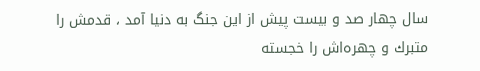سال چهار صد و بيست پيش از اين جنگ به دنيا آمد ، قدمش را متبرك و چهره‌اش را خجسته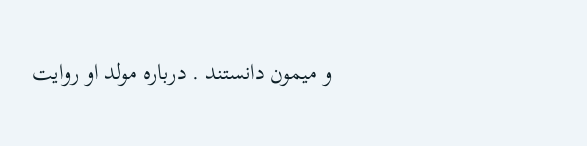و ميمون دانستند . درباره مولد او روايت